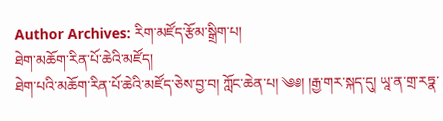Author Archives: རིག་མཛོད་རྩོམ་སྒྲིག་པ།
ཐེག་མཆོག་རིན་པོ་ཆེའི་མཛོད།
ཐེག་པའི་མཆོག་རིན་པོ་ཆེའི་མཛོད་ཅེས་བྱ་བ། ཀློང་ཆེན་པ། ༄༅། །རྒྱ་གར་སྐད་དུ། ཡཱ་ན་གྲ་རཏྣ་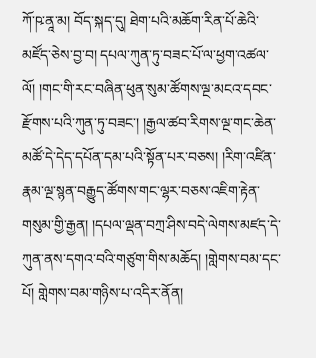ཀོ་ཥ་ནཱ་མ། བོད་སྐད་དུ། ཐེག་པའི་མཆོག་རིན་པོ་ཆེའི་མཛོད་ཅེས་བྱ་བ། དཔལ་ཀུན་ཏུ་བཟང་པོ་ལ་ཕྱག་འཚལ་ལོ། །གང་གི་རང་བཞིན་ཕུན་སུམ་ཚོགས་ལྔ་མངའ་དབང་རྫོགས་པའི་ཀུན་ཏུ་བཟང་། །རྒྱལ་ཚབ་རིགས་ལྔ་གང་ཆེན་མཚོ་དེ་དེད་དཔོན་དམ་པའི་སྟོན་པར་བཅས། །རིག་འཛིན་རྣམ་ལྔ་སྙན་བརྒྱུད་ཚོགས་གང་ལྷར་བཅས་འཇིག་རྟེན་གསུམ་གྱི་རྒྱན། །དཔལ་ལྡན་བཀྲ་ཤིས་བདེ་ལེགས་མཛད་དེ་ཀུན་ནས་དགའ་བའི་གཙུག་གིས་མཆོད། །གླེགས་བམ་དང་པོ། གླེགས་བམ་གཉིས་པ་འདིར་ནོན།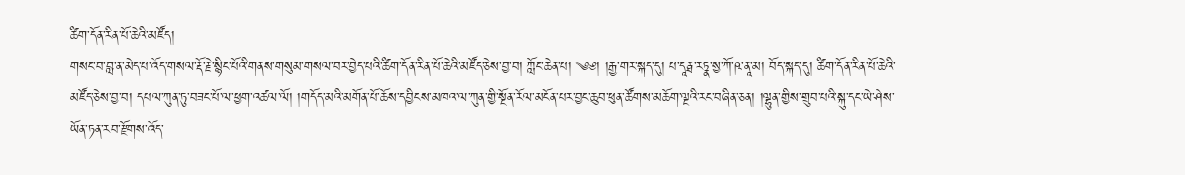ཚིག་དོན་རིན་པོ་ཆེའི་མཛོད།
གསང་བ་བླ་ན་མེད་པ་འོད་གསལ་རྡོ་རྗེ་སྙིང་པོའི་གནས་གསུམ་གསལ་བར་བྱེད་པའི་ཚིག་དོན་རིན་པོ་ཆེའི་མཛོད་ཅེས་བྱ་བ། ཀློང་ཆེན་པ། ༄༅། །རྒྱ་གར་སྐད་དུ། པ་དཱརྠ་རཏྣ་སྱ་ཀོ་ཥ་ནཱ་མ། བོད་སྐད་དུ། ཚིག་དོན་རིན་པོ་ཆེའི་མཛོད་ཅེས་བྱ་བ། དཔལ་ཀུན་ཏུ་བཟང་པོ་ལ་ཕྱག་འཚལ་ལོ། །གདོད་མའི་མགོན་པོ་ཆོས་དབྱིངས་མཁའ་ལ་ཀུན་གྱི་སྔོན་རོལ་མངོན་པར་བྱང་ཆུབ་ཕུན་ཚོགས་མཆོག་ལྔའི་རང་བཞིན་ཅན། །ལྷུན་གྱིས་གྲུབ་པའི་སྐུ་དང་ཡེ་ཤེས་ཡོན་ཏན་རབ་རྫོགས་འོད་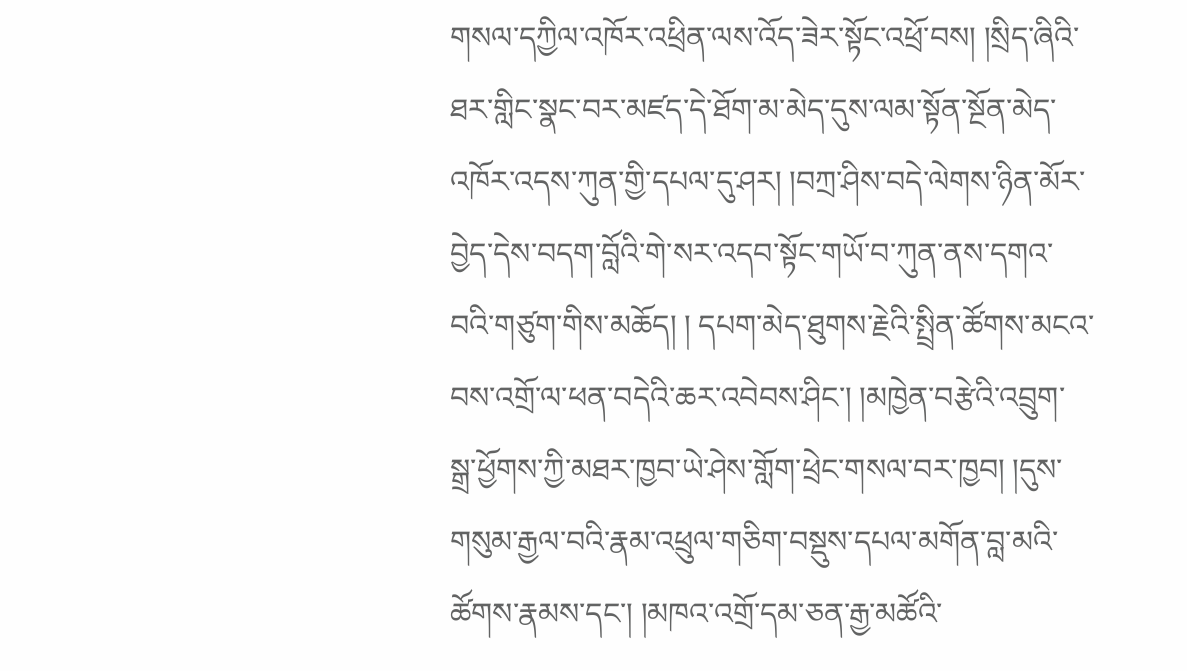གསལ་དཀྱིལ་འཁོར་འཕྲིན་ལས་འོད་ཟེར་སྟོང་འཕྲོ་བས། །སྲིད་ཞིའི་ཐར་གླིང་སྣང་བར་མཛད་དེ་ཐོག་མ་མེད་དུས་ལམ་སྟོན་སྔོན་མེད་འཁོར་འདས་ཀུན་གྱི་དཔལ་དུ་ཤར། །བཀྲ་ཤིས་བདེ་ལེགས་ཉིན་མོར་བྱེད་དེས་བདག་བློའི་གེ་སར་འདབ་སྟོང་གཡོ་བ་ཀུན་ནས་དགའ་བའི་གཙུག་གིས་མཆོད། ། དཔག་མེད་ཐུགས་རྗེའི་སྤྲིན་ཚོགས་མངའ་བས་འགྲོ་ལ་ཕན་བདེའི་ཆར་འབེབས་ཤིང་། །མཁྱེན་བརྩེའི་འབྲུག་སྒྲ་ཕྱོགས་ཀྱི་མཐར་ཁྱབ་ཡེ་ཤེས་གློག་ཕྲེང་གསལ་བར་ཁྱབ། །དུས་གསུམ་རྒྱལ་བའི་རྣམ་འཕྲུལ་གཅིག་བསྡུས་དཔལ་མགོན་བླ་མའི་ཚོགས་རྣམས་དང་། །མཁའ་འགྲོ་དམ་ཅན་རྒྱ་མཚོའི་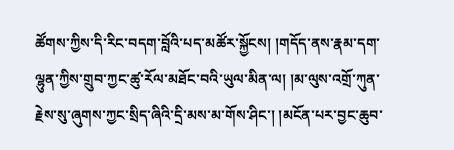ཚོགས་ཀྱིས་དི་རིང་བདག་བློའི་པད་མཚོར་སྐྱོངས། །གདོད་ནས་རྣམ་དག་ལྷུན་ཀྱིས་གྲུབ་ཀྱང་ཚུ་རོལ་མཐོང་བའི་ཡུལ་མིན་ལ། །མ་ལུས་འགྲོ་ཀུན་རྗེས་སུ་ཞུགས་ཀྱང་སྲིད་ཞིའི་དྲི་མས་མ་གོས་ཤིང་། །མངོན་པར་བྱང་ཆུབ་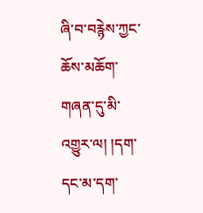ཞི་བ་བརྙེས་ཀྱང་ཆོས་མཆོག་གཞན་དུ་མི་འགྱུར་ལ། །དག་དང་མ་དག་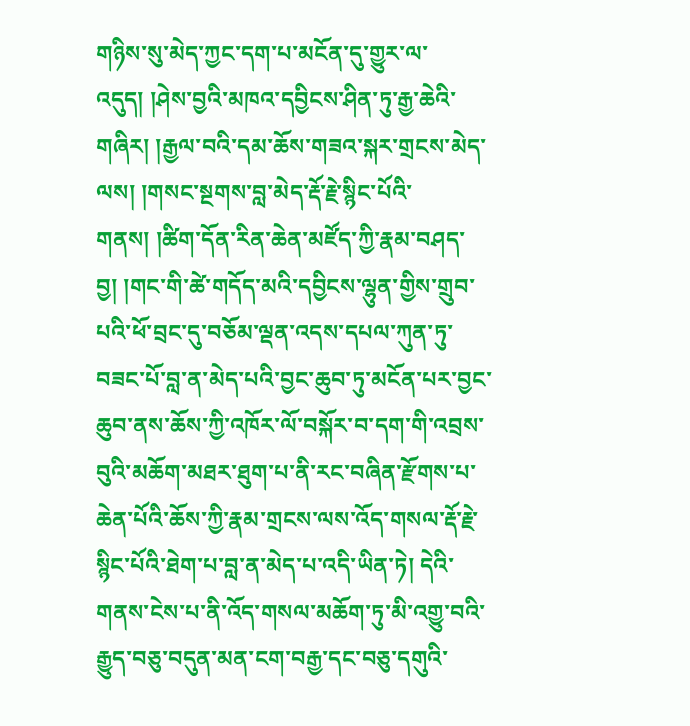གཉིས་སུ་མེད་ཀྱང་དག་པ་མངོན་དུ་གྱུར་ལ་འདུད། །ཤེས་བྱའི་མཁའ་དབྱིངས་ཤིན་ཏུ་རྒྱ་ཆེའི་གཞིར། །རྒྱལ་བའི་དམ་ཆོས་གཟའ་སྐར་གྲངས་མེད་ལས། །གསང་སྔགས་བླ་མེད་རྡོ་རྗེ་སྙིང་པོའི་གནས། །ཚིག་དོན་རིན་ཆེན་མཛོད་ཀྱི་རྣམ་བཤད་བྱ། །གང་གི་ཚེ་གདོད་མའི་དབྱིངས་ལྷུན་གྱིས་གྲུབ་པའི་ཕོ་བྲང་དུ་བཅོམ་ལྡན་འདས་དཔལ་ཀུན་ཏུ་བཟང་པོ་བླ་ན་མེད་པའི་བྱང་ཆུབ་ཏུ་མངོན་པར་བྱང་ཆུབ་ནས་ཆོས་ཀྱི་འཁོར་ལོ་བསྐོར་བ་དག་གི་འབྲས་བུའི་མཆོག་མཐར་ཐུག་པ་ནི་རང་བཞིན་རྫོགས་པ་ཆེན་པོའི་ཆོས་ཀྱི་རྣམ་གྲངས་ལས་འོད་གསལ་རྡོ་རྗེ་སྙིང་པོའི་ཐེག་པ་བླ་ན་མེད་པ་འདི་ཡིན་ཏེ། དེའི་གནས་ངེས་པ་ནི་འོད་གསལ་མཆོག་ཏུ་མི་འགྱུ་བའི་རྒྱུད་བཅུ་བདུན་མན་ངག་བརྒྱ་དང་བཅུ་དགུའི་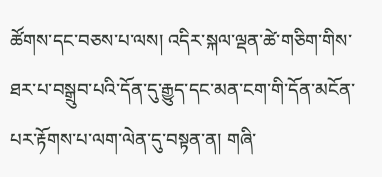ཚོགས་དང་བཅས་པ་ལས། འདིར་སྐལ་ལྡན་ཚེ་གཅིག་གིས་ཐར་པ་བསྒྲུབ་པའི་དོན་དུ་རྒྱུད་དང་མན་ངག་གི་དོན་མངོན་པར་རྟོགས་པ་ལག་ལེན་དུ་བསྟན་ན། གཞི་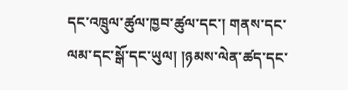དང་འཁྲུལ་ཚུལ་ཁྱབ་ཚུལ་དང་། གནས་དང་ལམ་དང་སྒོ་དང་ཡུལ། །ཉམས་ལེན་ཚད་དང་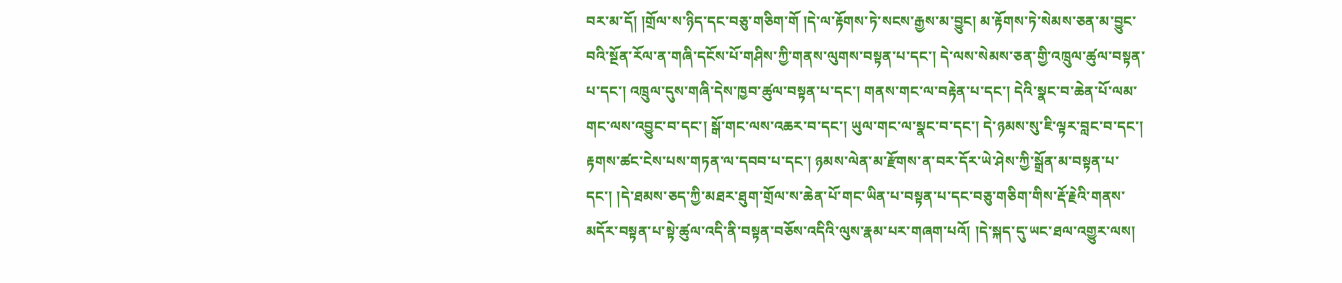བར་མ་དོ། །གྲོལ་ས་ཉིད་དང་བཅུ་གཅིག་གོ །དེ་ལ་རྟོགས་ཏེ་སངས་རྒྱས་མ་བྱུང། མ་རྟོགས་ཏེ་སེམས་ཅན་མ་བྱུང་བའི་སྔོན་རོལ་ན་གཞི་དངོས་པོ་གཤིས་ཀྱི་གནས་ལུགས་བསྟན་པ་དང་། དེ་ལས་སེམས་ཅན་གྱི་འཁྲུལ་ཚུལ་བསྟན་པ་དང་། འཁྲུལ་དུས་གཞི་དེས་ཁྱབ་ཚུལ་བསྟན་པ་དང་། གནས་གང་ལ་བརྟེན་པ་དང་། དེའི་སྣང་བ་ཆེན་པོ་ལམ་གང་ལས་འབྱུང་བ་དང་། སྒོ་གང་ལས་འཆར་བ་དང་། ཡུལ་གང་ལ་སྣང་བ་དང་། དེ་ཉམས་སུ་ཇི་ལྟར་བླང་བ་དང་། རྟགས་ཚང་ངེས་པས་གཏན་ལ་དབབ་པ་དང་། ཉམས་ལེན་མ་རྫོགས་ན་བར་དོར་ཡེ་ཤེས་ཀྱི་སྒྲོན་མ་བསྟན་པ་དང་། །དེ་ཐམས་ཅད་ཀྱི་མཐར་ཐུག་གྲོལ་ས་ཆེན་པོ་གང་ཡིན་པ་བསྟན་པ་དང་བཅུ་གཅིག་གིས་རྡོ་རྗེའི་གནས་མདོར་བསྟན་པ་སྟེ་ཚུལ་འདི་ནི་བསྟན་བཅོས་འདིའི་ལུས་རྣམ་པར་གཞག་པའོ། །དེ་སྐད་དུ་ཡང་ཐལ་འགྱུར་ལས།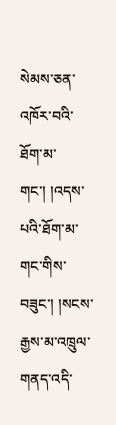སེམས་ཅན་འཁོར་བའི་ཐོག་མ་གང་། །འདས་པའི་ཐོག་མ་གང་གིས་བཟུང་། །སངས་རྒྱས་མ་འཁྲུལ་གནད་འདི་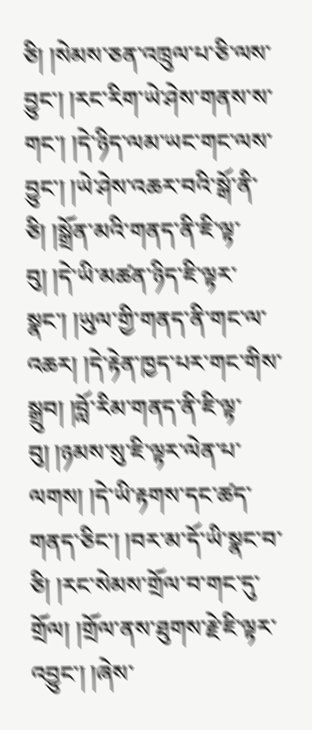ཅི། །སེམས་ཅན་འཁྲུལ་པ་ཅི་ལས་བྱུང་། །རང་རིག་ཡེ་ཤེས་གནས་ས་གང་། །དེ་ཉིད་ལམ་ཡང་གང་ལས་བྱུང་། །ཡེ་ཤེས་འཆར་བའི་སྒོ་ནི་ཅི། །སྒྲོན་མའི་གནད་ནི་ཇི་ལྟ་བུ། །དེ་ཡི་མཚན་ཉིད་ཇི་ལྟར་སྣང་། །ཡུལ་གྱི་གནད་ནི་གང་ལ་འཆར། །དེ་རྟེན་ཁྱད་པར་གང་གིས་སྒྲུབ། །བློ་རིམ་གནད་ནི་ཇི་ལྟ་བུ། །ཉམས་སུ་ཇི་ལྟར་ལེན་པ་ལགས། །དེ་ཡི་རྟགས་དང་ཚད་གནད་ཅིང་། །བར་མ་དོ་ཡི་སྣང་བ་ཅི། །རང་སེམས་གྲོལ་བ་གང་དུ་གྲོལ། །གྲོལ་ནས་ཐུགས་རྗེ་ཇི་ལྟར་འབྱུང་། །ཞེས་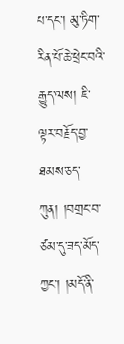པ་དང་། མུ་ཏིག་རིན་པོ་ཆེ་ཕྲེང་བའི་རྒྱུད་ལས། ཇི་ལྟར་བརྗོད་བྱ་ཐམས་ཅད་ཀུན། །བགྲང་བ་ཙམ་དུ་ཟད་མོད་ཀྱང་། །མདོ་ནི་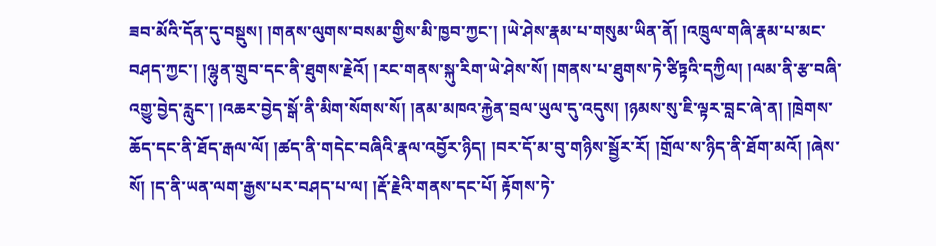ཟབ་མོའི་དོན་དུ་བསྡུས། །གནས་ལུགས་བསམ་གྱིས་མི་ཁྱབ་ཀྱང་། །ཡེ་ཤེས་རྣམ་པ་གསུམ་ཡིན་ནོ། །འཁྲུལ་གཞི་རྣམ་པ་མང་བཤད་ཀྱང་། །ལྷུན་གྲུབ་དང་ནི་ཐུགས་རྗེའོ། །རང་གནས་སྐུ་རིག་ཡེ་ཤེས་སོ། །གནས་པ་ཐུགས་ཏེ་ཙིཏྟའི་དཀྱིལ། །ལམ་ནི་རྩ་བཞི་འགྱུ་བྱེད་རླུང་། །འཆར་བྱེད་སྒོ་ནི་མིག་སོགས་སོ། །ནམ་མཁའ་རྐྱེན་བྲལ་ཡུལ་དུ་འདུས། །ཉམས་སུ་ཇི་ལྟར་བླང་ཞེ་ན། །ཁྲེགས་ཆོད་དང་ནི་ཐོད་རྒལ་ལོ། །ཚད་ནི་གདེང་བཞིའི་རྣལ་འབྱོར་ཉིད། །བར་དོ་མ་བུ་གཉིས་སྦྱོར་རོ། །གྲོལ་ས་ཉིད་ནི་ཐོག་མའོ། །ཞེས་སོ། །ད་ནི་ཡན་ལག་རྒྱས་པར་བཤད་པ་ལ། །རྡོ་རྗེའི་གནས་དང་པོ། རྟོགས་ཏེ་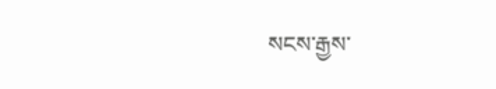སངས་རྒྱས་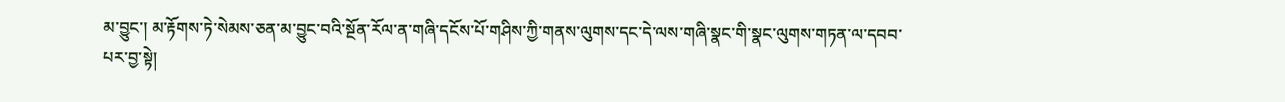མ་བྱུང་། མ་རྟོགས་ཏེ་སེམས་ཅན་མ་བྱུང་བའི་སྔོན་རོལ་ན་གཞི་དངོས་པོ་གཤིས་ཀྱི་གནས་ལུགས་དང་དེ་ལས་གཞི་སྣང་གི་སྣང་ལུགས་གཏན་ལ་དབབ་པར་བྱ་སྟེ།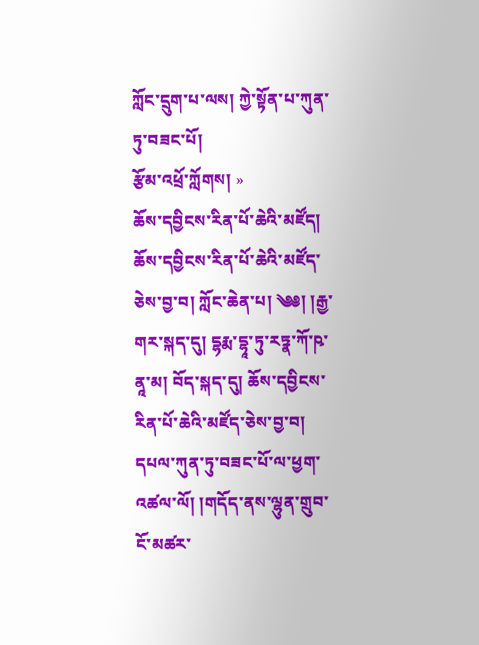ཀློང་དྲུག་པ་ལས། ཀྱེ་སྟོན་པ་ཀུན་ཏུ་བཟང་པོ།
རྩོམ་འཕྲོ་ཀློགས། »
ཆོས་དབྱིངས་རིན་པོ་ཆེའི་མཛོད།
ཆོས་དབྱིངས་རིན་པོ་ཆེའི་མཛོད་ཅེས་བྱ་བ། ཀློང་ཆེན་པ། ༄༅། །རྒྱ་གར་སྐད་དུ། དྷརྨ་དྷཱ་ཏུ་རཏྣ་ཀོ་ཥ་ནཱ་མ། བོད་སྐད་དུ། ཆོས་དབྱིངས་རིན་པོ་ཆེའི་མཛོད་ཅེས་བྱ་བ། དཔལ་ཀུན་ཏུ་བཟང་པོ་ལ་ཕྱག་འཚལ་ལོ། །གདོད་ནས་ལྷུན་གྲུབ་ངོ་མཚར་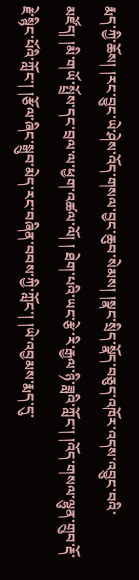རྨད་ཀྱི་ཆོས། །རང་བྱུང་ཡེ་ཤེས་འོད་གསལ་བྱང་ཆུབ་སེམས། །སྣང་སྲིད་སྣོད་བཅུད་འཁོར་འདས་འབྱུང་བའི་མཛོད། །མི་གཡོ་སྤྲོས་དང་བྲལ་ལ་ཕྱག་འཚལ་ལོ། ། ཐེག་པའི་ཡང་རྩེ་རི་རྒྱལ་ཉི་ཟླའི་ཀློང་། །འོད་གསལ་ལྷུན་གྲུབ་རྡོ་རྗེ་སྙིང་པོའི་ཀློང་། །རྩོལ་ཞིང་སྒྲུབ་མེད་རང་བཞིན་བབས་ཀྱི་ཀློང་། །ཡེ་འབྱམས་རྨད་དུ་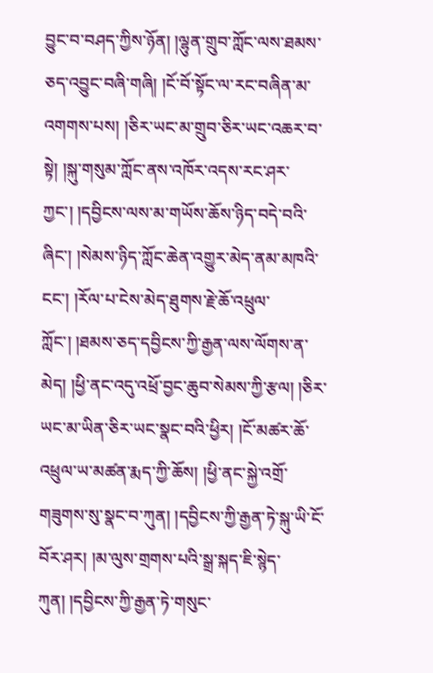བྱུང་བ་བཤད་ཀྱིས་ཉོན། །ལྷུན་གྲུབ་ཀློང་ལས་ཐམས་ཅད་འབྱུང་བཞི་གཞི། །ངོ་བོ་སྟོང་ལ་རང་བཞིན་མ་འགགས་པས། །ཅིར་ཡང་མ་གྲུབ་ཅིར་ཡང་འཆར་བ་སྟེ། །སྐུ་གསུམ་ཀློང་ནས་འཁོར་འདས་རང་ཤར་ཀྱང་། །དབྱིངས་ལས་མ་གཡོས་ཆོས་ཉིད་བདེ་བའི་ཞིང་། །སེམས་ཉིད་ཀློང་ཆེན་འགྱུར་མེད་ནམ་མཁའི་ངང་། །རོལ་པ་ངེས་མེད་ཐུགས་རྗེ་ཆོ་འཕྲུལ་ཀློང་། །ཐམས་ཅད་དབྱིངས་ཀྱི་རྒྱན་ལས་ལོགས་ན་མེད། །ཕྱི་ནང་འདུ་འཕྲོ་བྱང་ཆུབ་སེམས་ཀྱི་རྩལ། །ཅིར་ཡང་མ་ཡིན་ཅིར་ཡང་སྣང་བའི་ཕྱིར། །ངོ་མཚར་ཆོ་འཕྲུལ་ཡ་མཚན་རྨད་ཀྱི་ཆོས། །ཕྱི་ནང་སྐྱེ་འགྲོ་གཟུགས་སུ་སྣང་བ་ཀུན། །དབྱིངས་ཀྱི་རྒྱན་ཏེ་སྐུ་ཡི་ངོ་བོར་ཤར། །མ་ལུས་གྲགས་པའི་སྒྲ་སྐད་ཇི་སྙེད་ཀུན། །དབྱིངས་ཀྱི་རྒྱན་ཏེ་གསུང་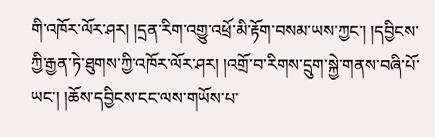གི་འཁོར་ལོར་ཤར། །དྲན་རིག་འགྱུ་འཕྲོ་མི་རྟོག་བསམ་ཡས་ཀྱང་། །དབྱིངས་ཀྱི་རྒྱན་ཏེ་ཐུགས་ཀྱི་འཁོར་ལོར་ཤར། །འགྲོ་བ་རིགས་དྲུག་སྐྱེ་གནས་བཞི་པོ་ཡང་། །ཆོས་དབྱིངས་ངང་ལས་གཡོས་པ་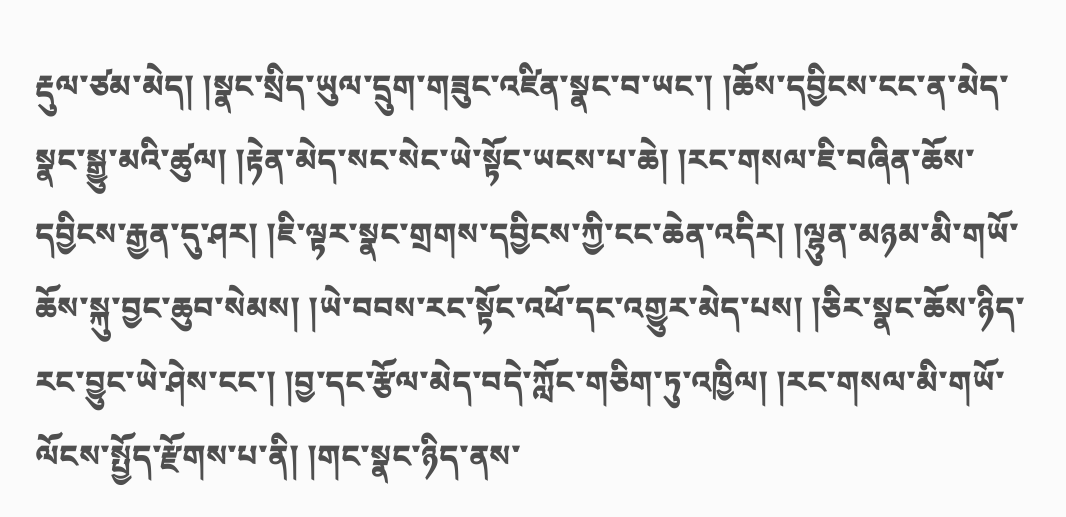རྡུལ་ཙམ་མེད། །སྣང་སྲིད་ཡུལ་དྲུག་གཟུང་འཛིན་སྣང་བ་ཡང་། །ཆོས་དབྱིངས་ངང་ན་མེད་སྣང་སྒྱུ་མའི་ཚུལ། །རྟེན་མེད་སང་སེང་ཡེ་སྟོང་ཡངས་པ་ཆེ། །རང་གསལ་ཇི་བཞིན་ཆོས་དབྱིངས་རྒྱན་དུ་ཤར། །ཇི་ལྟར་སྣང་གྲགས་དབྱིངས་ཀྱི་ངང་ཆེན་འདིར། །ལྷུན་མཉམ་མི་གཡོ་ཆོས་སྐུ་བྱང་ཆུབ་སེམས། །ཡེ་བབས་རང་སྟོང་འཕོ་དང་འགྱུར་མེད་པས། །ཅིར་སྣང་ཆོས་ཉིད་རང་བྱུང་ཡེ་ཤེས་ངང་། །བྱ་དང་རྩོལ་མེད་བདེ་ཀློང་གཅིག་ཏུ་འཁྱིལ། །རང་གསལ་མི་གཡོ་ལོངས་སྤྱོད་རྫོགས་པ་ནི། །གང་སྣང་ཉིད་ནས་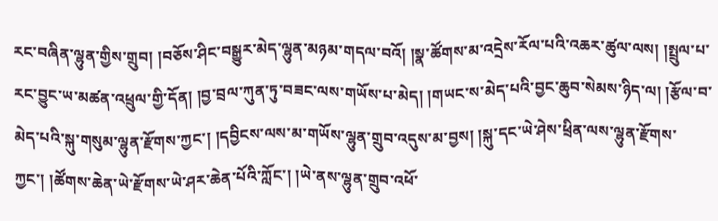རང་བཞིན་ལྷུན་གྱིས་གྲུབ། །བཅོས་ཤིང་བསྒྱུར་མེད་ལྷུན་མཉམ་གདལ་བའོ། །སྣ་ཚོགས་མ་འདྲེས་རོལ་པའི་འཆར་ཚུལ་ལས། །སྤྲུལ་པ་རང་བྱུང་ཡ་མཚན་འཕྲུལ་གྱི་དོན། །བྱ་བྲལ་ཀུན་ཏུ་བཟང་ལས་གཡོས་པ་མེད། །གཡང་ས་མེད་པའི་བྱང་ཆུབ་སེམས་ཉིད་ལ། །རྩོལ་བ་མེད་པའི་སྐུ་གསུམ་ལྷུན་རྫོགས་ཀྱང་། །དབྱིངས་ལས་མ་གཡོས་ལྷུན་གྲུབ་འདུས་མ་བྱས། །སྐུ་དང་ཡེ་ཤེས་ཕྲིན་ལས་ལྷུན་རྫོགས་ཀྱང་། །ཚོགས་ཆེན་ཡེ་རྫོགས་ཡེ་ཤར་ཆེན་པོའི་ཀློང་། །ཡེ་ནས་ལྷུན་གྲུབ་འཕོ་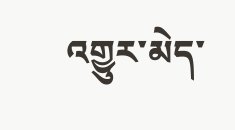འགྱུར་མེད་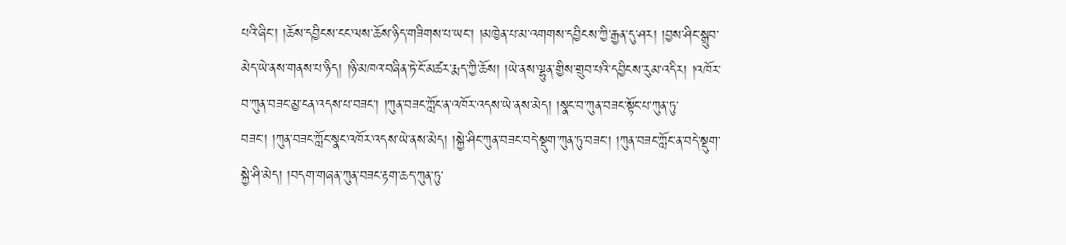པའི་ཞིང་། །ཆོས་དབྱིངས་ངང་ལས་ཆོས་ཉིད་གཟིགས་པ་ཡང་། །མཁྱེན་པ་མ་འགགས་དབྱིངས་ཀྱི་རྒྱན་དུ་ཤར། །བྱས་ཤིང་སྒྲུབ་མེད་ཡེ་ནས་གནས་པ་ཉིད། །ཉི་མཁའ་བཞིན་ཏེ་ངོ་མཚར་རྨད་ཀྱི་ཆོས། །ཡེ་ནས་ལྷུན་གྱིས་གྲུབ་པའི་དབྱིངས་རུམ་འདིར། །འཁོར་བ་ཀུན་བཟང་མྱ་ངན་འདས་པ་བཟང་། །ཀུན་བཟང་ཀློང་ན་འཁོར་འདས་ཡེ་ནས་མེད། །སྣང་བ་ཀུན་བཟང་སྟོང་པ་ཀུན་ཏུ་བཟང་། །ཀུན་བཟང་ཀློང་སྣང་འཁོར་འདས་ཡེ་ནས་མེད། །སྐྱེ་ཤིང་ཀུན་བཟང་བདེ་སྡུག་ཀུན་ཏུ་བཟང་། །ཀུན་བཟང་ཀློང་ན་བདེ་སྡུག་སྐྱེ་ཤི་མེད། །བདག་གཞན་ཀུན་བཟང་རྟག་ཆད་ཀུན་ཏུ་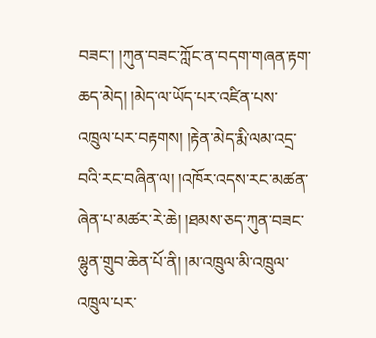བཟང་། །ཀུན་བཟང་ཀློང་ན་བདག་གཞན་རྟག་ཆད་མེད། །མེད་ལ་ཡོད་པར་འཛིན་པས་འཁྲུལ་པར་བརྟགས། །རྟེན་མེད་རྨི་ལམ་འདྲ་བའི་རང་བཞིན་ལ། །འཁོར་འདས་རང་མཚན་ཞེན་པ་མཚར་རེ་ཆེ། །ཐམས་ཅད་ཀུན་བཟང་ལྷུན་གྲུབ་ཆེན་པོ་ནི། །མ་འཁྲུལ་མི་འཁྲུལ་འཁྲུལ་པར་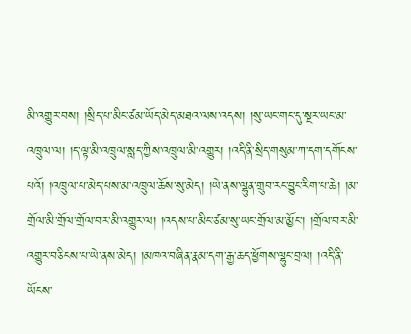མི་འགྱུར་བས། །སྲིད་པ་མིང་ཙམ་ཡོད་མེད་མཐའ་ལས་འདས། །སུ་ཡང་གང་དུ་སྔར་ཡང་མ་འཁྲུལ་ལ། །ད་ལྟ་མི་འཁྲུལ་སླད་ཀྱིས་འཁྲུལ་མི་འགྱུར། །འདི་ནི་སྲིད་གསུམ་ཀ་དག་དགོངས་པའོ། །འཁྲུལ་པ་མེད་པས་མ་འཁྲུལ་ཆོས་སུ་མེད། །ཡེ་ནས་ལྷུན་གྲུབ་རང་བྱུང་རིག་པ་ཆེ། །མ་གྲོལ་མི་གྲོལ་གྲོལ་བར་མི་འགྱུར་ལ། །འདས་པ་མིང་ཙམ་སུ་ཡང་གྲོལ་མ་མྱོང་། །གྲོལ་བར་མི་འགྱུར་བཅིངས་པ་ཡེ་ནས་མེད། །མཁའ་བཞིན་རྣམ་དག་རྒྱ་ཆད་ཕྱོགས་ལྷུང་བྲལ། །འདི་ནི་ཡོངས་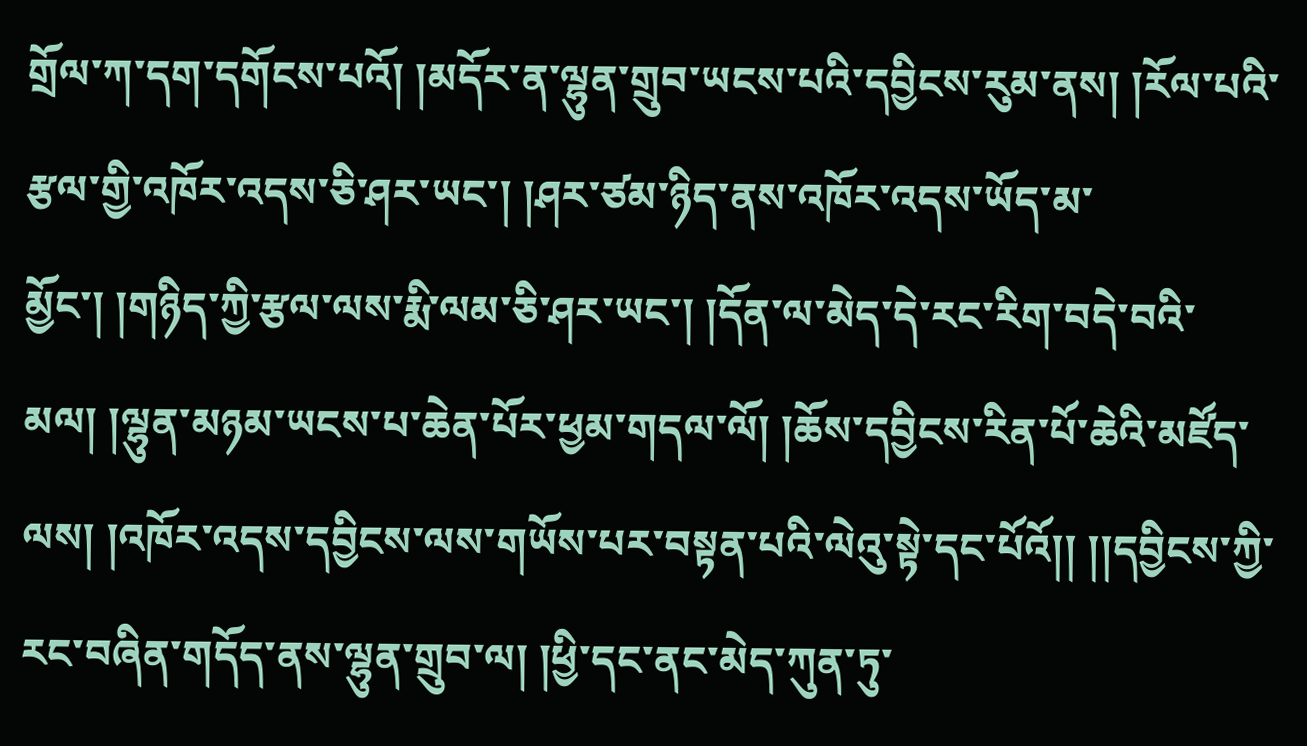གྲོལ་ཀ་དག་དགོངས་པའོ། །མདོར་ན་ལྷུན་གྲུབ་ཡངས་པའི་དབྱིངས་རུམ་ནས། །རོལ་པའི་རྩལ་གྱི་འཁོར་འདས་ཅི་ཤར་ཡང་། །ཤར་ཙམ་ཉིད་ནས་འཁོར་འདས་ཡོད་མ་མྱོང་། །གཉིད་ཀྱི་རྩལ་ལས་རྨི་ལམ་ཅི་ཤར་ཡང་། །དོན་ལ་མེད་དེ་རང་རིག་བདེ་བའི་མལ། །ལྷུན་མཉམ་ཡངས་པ་ཆེན་པོར་ཕྱམ་གདལ་ལོ། །ཆོས་དབྱིངས་རིན་པོ་ཆེའི་མཛོད་ལས། །འཁོར་འདས་དབྱིངས་ལས་གཡོས་པར་བསྟན་པའི་ལེའུ་སྟེ་དང་པོའོ།། །།དབྱིངས་ཀྱི་རང་བཞིན་གདོད་ནས་ལྷུན་གྲུབ་ལ། །ཕྱི་དང་ནང་མེད་ཀུན་ཏུ་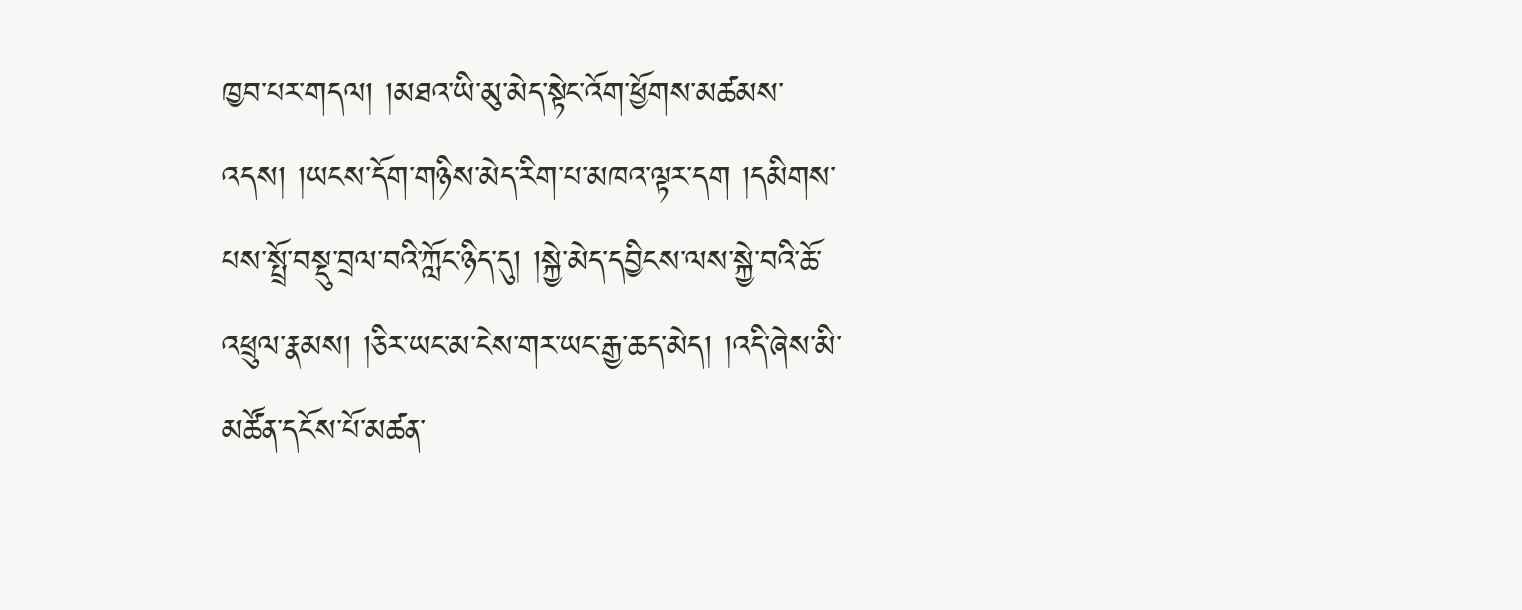ཁྱབ་པར་གདལ། །མཐའ་ཡི་མུ་མེད་སྟེང་འོག་ཕྱོགས་མཚམས་འདས། །ཡངས་དོག་གཉིས་མེད་རིག་པ་མཁའ་ལྟར་དག །དམིགས་པས་སྤྲོ་བསྡུ་བྲལ་བའི་ཀློང་ཉིད་དུ། །སྐྱེ་མེད་དབྱིངས་ལས་སྐྱེ་བའི་ཆོ་འཕྲུལ་རྣམས། །ཅིར་ཡང་མ་ངེས་གར་ཡང་རྒྱ་ཆད་མེད། །འདི་ཞེས་མི་མཚོན་དངོས་པོ་མཚན་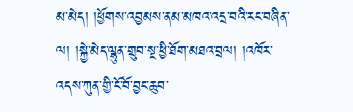མ་མེད། །ཕྱོགས་འབྱམས་ནམ་མཁའ་འདྲ་བའི་རང་བཞིན་ལ། །སྐྱེ་མེད་ལྷུན་གྲུབ་སྔ་ཕྱི་ཐོག་མཐའ་བྲལ། །འཁོར་འདས་ཀུན་གྱི་ངོ་བོ་བྱང་ཆུབ་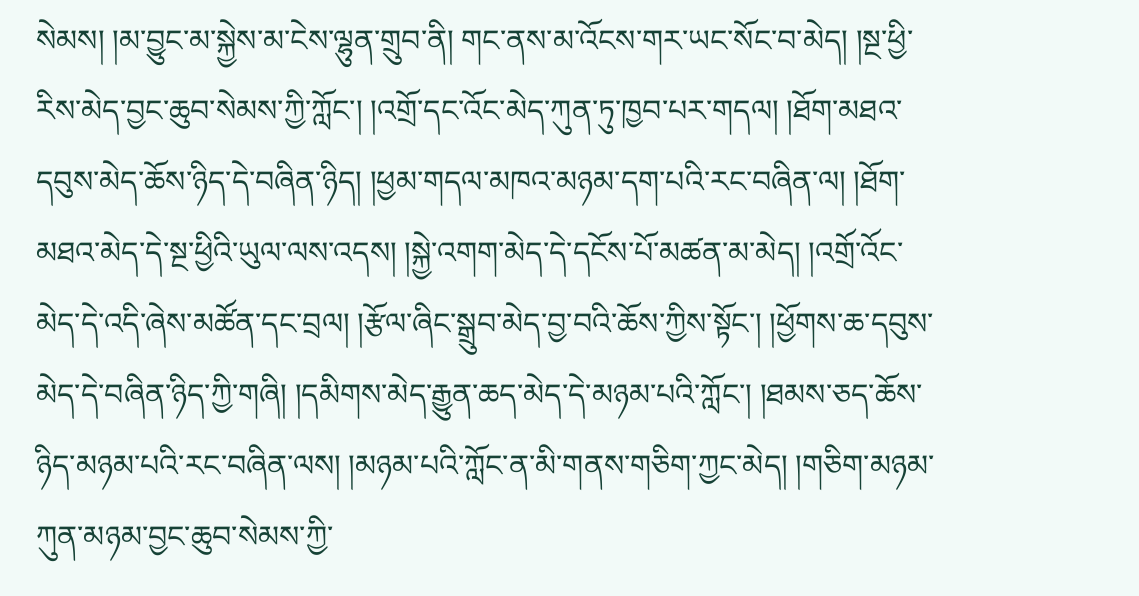སེམས། །མ་བྱུང་མ་སྐྱེས་མ་ངེས་ལྷུན་གྲུབ་ནི། གང་ནས་མ་འོངས་གར་ཡང་སོང་བ་མེད། །སྔ་ཕྱི་རིས་མེད་བྱང་ཆུབ་སེམས་ཀྱི་ཀློང་། །འགྲོ་དང་འོང་མེད་ཀུན་ཏུ་ཁྱབ་པར་གདལ། །ཐོག་མཐའ་དབུས་མེད་ཆོས་ཉིད་དེ་བཞིན་ཉིད། །ཕྱམ་གདལ་མཁའ་མཉམ་དག་པའི་རང་བཞིན་ལ། །ཐོག་མཐའ་མེད་དེ་སྔ་ཕྱིའི་ཡུལ་ལས་འདས། །སྐྱེ་འགག་མེད་དེ་དངོས་པོ་མཚན་མ་མེད། །འགྲོ་འོང་མེད་དེ་འདི་ཞེས་མཚོན་དང་བྲལ། །རྩོལ་ཞིང་སྒྲུབ་མེད་བྱ་བའི་ཆོས་ཀྱིས་སྟོང་། །ཕྱོགས་ཆ་དབུས་མེད་དེ་བཞིན་ཉིད་ཀྱི་གཞི། །དམིགས་མེད་རྒྱུན་ཆད་མེད་དེ་མཉམ་པའི་ཀློང་། །ཐམས་ཅད་ཆོས་ཉིད་མཉམ་པའི་རང་བཞིན་ལས། །མཉམ་པའི་ཀློང་ན་མི་གནས་གཅིག་ཀྱང་མེད། །གཅིག་མཉམ་ཀུན་མཉམ་བྱང་ཆུབ་སེམས་ཀྱི་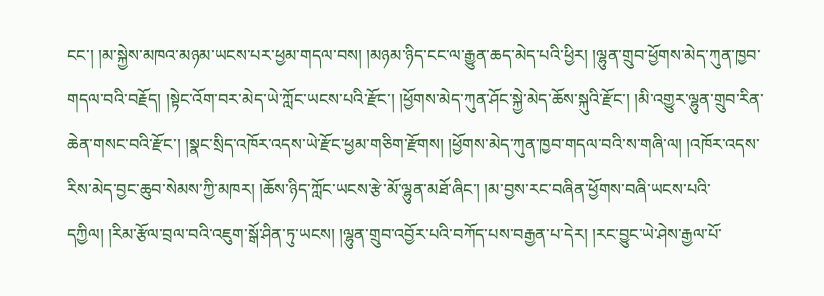ངང་། །མ་སྐྱེས་མཁའ་མཉམ་ཡངས་པར་ཕྱམ་གདལ་བས། །མཉམ་ཉིད་ངང་ལ་རྒྱུན་ཆད་མེད་པའི་ཕྱིར། །ལྷུན་གྲུབ་ཕྱོགས་མེད་ཀུན་ཁྱབ་གདལ་བའི་བརྗོད། །སྟེང་འོག་བར་མེད་ཡེ་ཀློང་ཡངས་པའི་རྫོང་། །ཕྱོགས་མེད་ཀུན་ཤོང་སྐྱེ་མེད་ཆོས་སྐུའི་རྫོང་། །མི་འགྱུར་ལྷུན་གྲུབ་རིན་ཆེན་གསང་བའི་རྫོང་། །སྣང་སྲིད་འཁོར་འདས་ཡེ་རྫོང་ཕྱམ་གཅིག་རྫོགས། །ཕྱོགས་མེད་ཀུན་ཁྱབ་གདལ་བའི་ས་གཞི་ལ། །འཁོར་འདས་རིས་མེད་བྱང་ཆུབ་སེམས་ཀྱི་མཁར། །ཆོས་ཉིད་ཀློང་ཡངས་རྩེ་མོ་ལྷུན་མཐོ་ཞིང་། །མ་བྱས་རང་བཞིན་ཕྱོགས་བཞི་ཡངས་པའི་དཀྱིལ། །རིམ་རྩོལ་བྲལ་བའི་འཇུག་སྒོ་ཤིན་ཏུ་ཡངས། །ལྷུན་གྲུབ་འབྱོར་པའི་བཀོད་པས་བརྒྱན་པ་དེར། །རང་བྱུང་ཡེ་ཤེས་རྒྱལ་པོ་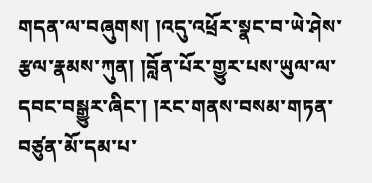གདན་ལ་བཞུགས། །འདུ་འཕྲོར་སྣང་བ་ཡེ་ཤེས་རྩལ་རྣམས་ཀུན། །བློན་པོར་གྱུར་པས་ཡུལ་ལ་དབང་བསྒྱུར་ཞིང་། །རང་གནས་བསམ་གཏན་བཙུན་མོ་དམ་པ་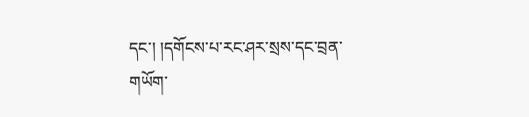དང་། །དགོངས་པ་རང་ཤར་སྲས་དང་བྲན་གཡོག་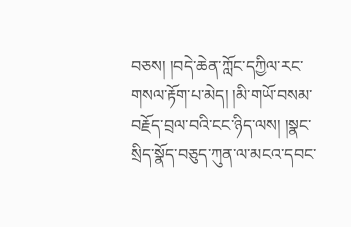བཅས། །བདེ་ཆེན་ཀློང་དཀྱིལ་རང་གསལ་རྟོག་པ་མེད། །མི་གཡོ་བསམ་བརྗོད་བྲལ་བའི་ངང་ཉིད་ལས། །སྣང་སྲིད་སྣོད་བཅུད་ཀུན་ལ་མངའ་དབང་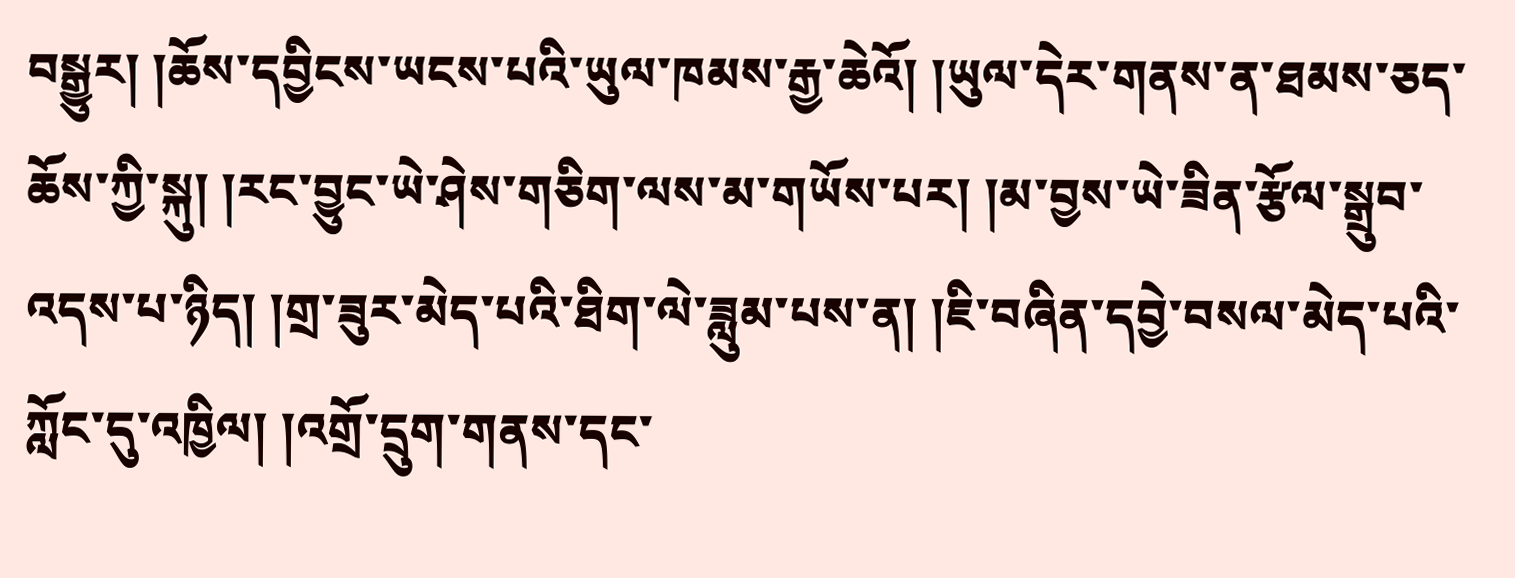བསྒྱུར། །ཆོས་དབྱིངས་ཡངས་པའི་ཡུལ་ཁམས་རྒྱ་ཆེའོ། །ཡུལ་དེར་གནས་ན་ཐམས་ཅད་ཆོས་ཀྱི་སྐུ། །རང་བྱུང་ཡེ་ཤེས་གཅིག་ལས་མ་གཡོས་པར། །མ་བྱས་ཡེ་ཟིན་རྩོལ་སྒྲུབ་འདས་པ་ཉིད། །གྲ་ཟུར་མེད་པའི་ཐིག་ལེ་ཟླུམ་པས་ན། །ཇི་བཞིན་དབྱེ་བསལ་མེད་པའི་ཀློང་དུ་འཁྱིལ། །འགྲོ་དྲུག་གནས་དང་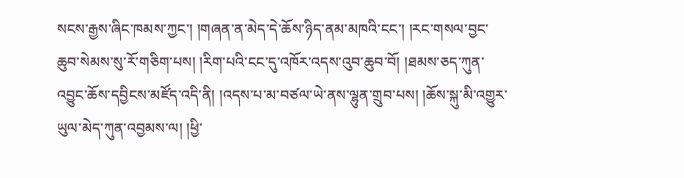སངས་རྒྱས་ཞིང་ཁམས་ཀྱང་། །གཞན་ན་མེད་དེ་ཆོས་ཉིད་ནམ་མཁའི་ངང་། །རང་གསལ་བྱང་ཆུབ་སེམས་སུ་རོ་གཅིག་པས། །རིག་པའི་ངང་དུ་འཁོར་འདས་འུབ་ཆུབ་བོ། །ཐམས་ཅད་ཀུན་འབྱུང་ཆོས་དབྱིངས་མཛོད་འདི་ནི། །འདས་པ་མ་བཙལ་ཡེ་ནས་ལྷུན་གྲུབ་པས། །ཆོས་སྐུ་མི་འགྱུར་ཡུལ་མེད་ཀུན་འབྱམས་ལ། །ཕྱི་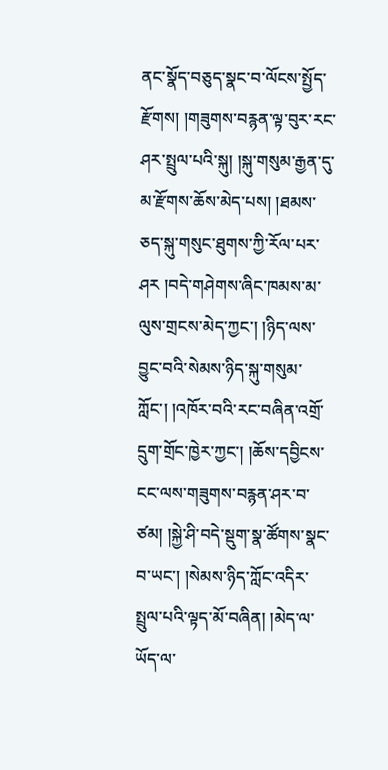ནང་སྣོད་བཅུད་སྣང་བ་ལོངས་སྤྱོད་རྫོགས། །གཟུགས་བརྙན་ལྟ་བུར་རང་ཤར་སྤྲུལ་པའི་སྐུ། །སྐུ་གསུམ་རྒྱན་དུ་མ་རྫོགས་ཆོས་མེད་པས། །ཐམས་ཅད་སྐུ་གསུང་ཐུགས་ཀྱི་རོལ་པར་ཤར །བདེ་གཤེགས་ཞིང་ཁམས་མ་ལུས་གྲངས་མེད་ཀྱང་། །ཉིད་ལས་བྱུང་བའི་སེམས་ཉིད་སྐུ་གསུམ་ཀློང་། །འཁོར་བའི་རང་བཞིན་འགྲོ་དྲུག་གྲོང་ཁྱེར་ཀྱང་། །ཆོས་དབྱིངས་ངང་ལས་གཟུགས་བརྙན་ཤར་བ་ཙམ། །སྐྱེ་ཤི་བདེ་སྡུག་སྣ་ཚོགས་སྣང་བ་ཡང་། །སེམས་ཉིད་ཀློང་འདིར་སྤྲུལ་པའི་ལྟད་མོ་བཞིན། །མེད་ལ་ཡོད་ལ་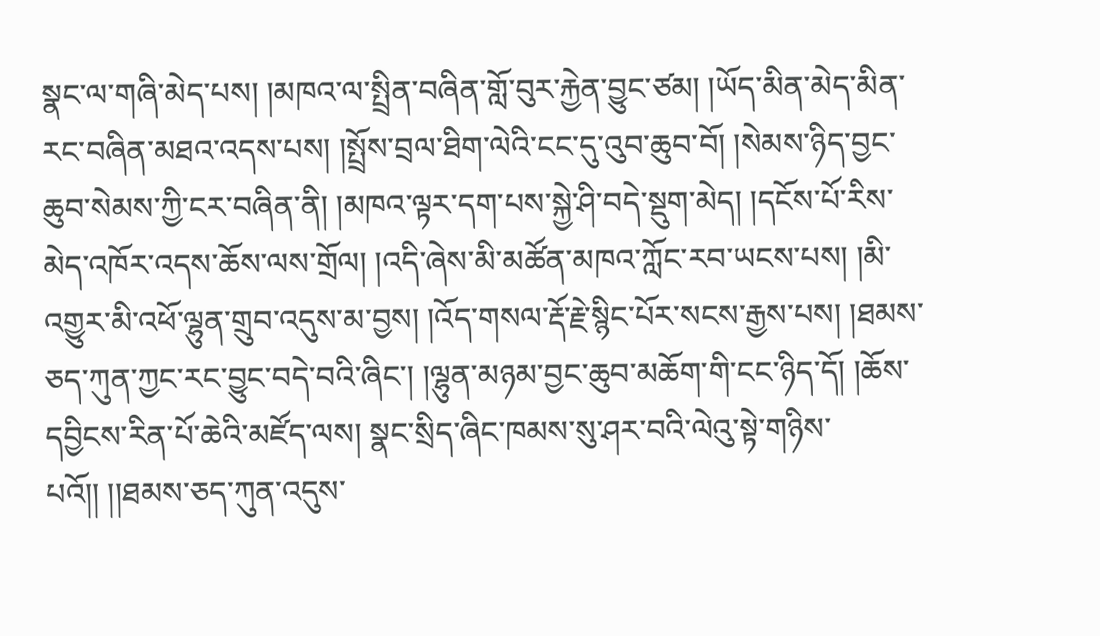སྣང་ལ་གཞི་མེད་པས། །མཁའ་ལ་སྤྲིན་བཞིན་གློ་བུར་རྐྱེན་བྱུང་ཙམ། །ཡོད་མིན་མེད་མིན་རང་བཞིན་མཐའ་འདས་པས། །སྤྲོས་བྲལ་ཐིག་ལེའི་ངང་དུ་འུབ་ཆུབ་བོ། །སེམས་ཉིད་བྱང་ཆུབ་སེམས་ཀྱི་ངར་བཞིན་ནི། །མཁའ་ལྟར་དག་པས་སྐྱེ་ཤི་བདེ་སྡུག་མེད། །དངོས་པོ་རིས་མེད་འཁོར་འདས་ཆོས་ལས་གྲོལ། །འདི་ཞེས་མི་མཚོན་མཁའ་ཀློང་རབ་ཡངས་པས། །མི་འགྱུར་མི་འཕོ་ལྷུན་གྲུབ་འདུས་མ་བྱས། །འོད་གསལ་རྡོ་རྗེ་སྙིང་པོར་སངས་རྒྱས་པས། །ཐམས་ཅད་ཀུན་ཀྱང་རང་བྱུང་བདེ་བའི་ཞིང་། །ལྷུན་མཉམ་བྱང་ཆུབ་མཆོག་གི་ངང་ཉིད་དོ། །ཆོས་དབྱིངས་རིན་པོ་ཆེའི་མཛོད་ལས། སྣང་སྲིད་ཞིང་ཁམས་སུ་ཤར་བའི་ལེའུ་སྟེ་གཉིས་པའོ།། །།ཐམས་ཅད་ཀུན་འདུས་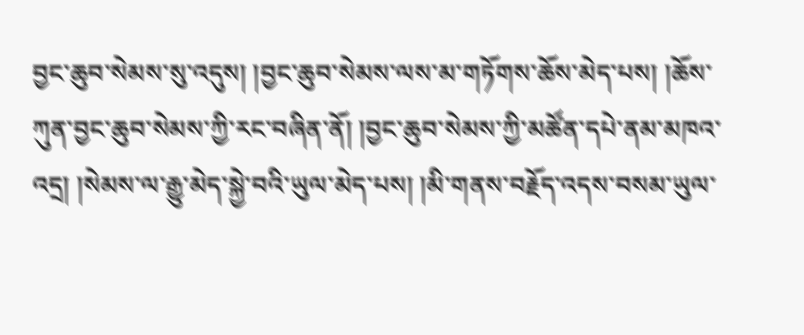བྱང་ཆུབ་སེམས་སུ་འདུས། །བྱང་ཆུབ་སེམས་ལས་མ་གཏོགས་ཆོས་མེད་པས། །ཆོས་ཀུན་བྱང་ཆུབ་སེམས་ཀྱི་རང་བཞིན་ནོ། །བྱང་ཆུབ་སེམས་ཀྱི་མཚོན་དཔེ་ནམ་མཁའ་འདྲ། །སེམས་ལ་རྒྱུ་མེད་སྐྱེ་བའི་ཡུལ་མེད་པས། །མི་གནས་བརྗོད་འདས་བསམ་ཡུལ་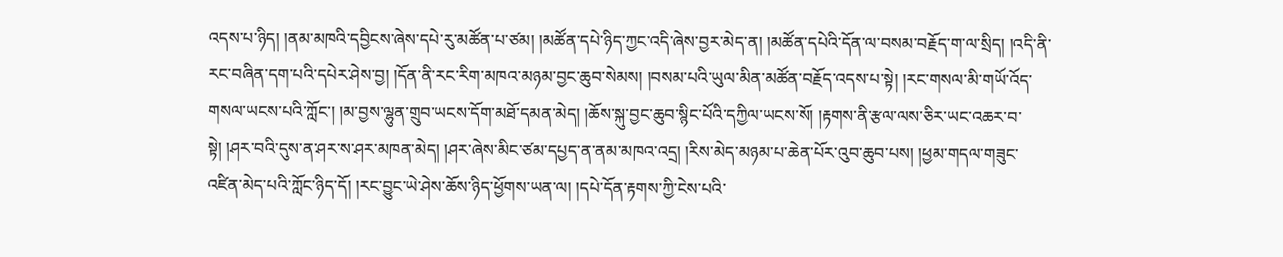འདས་པ་ཉིད། །ནམ་མཁའི་དབྱིངས་ཞེས་དཔེ་རུ་མཚོན་པ་ཙམ། །མཚོན་དཔེ་ཉིད་ཀྱང་འདི་ཞེས་བྱར་མེད་ན། །མཚོན་དཔེའི་དོན་ལ་བསམ་བརྗོད་ག་ལ་སྲིད། །འདི་ནི་རང་བཞིན་དག་པའི་དཔེར་ཤེས་བྱ། །དོན་ནི་རང་རིག་མཁའ་མཉམ་བྱང་ཆུབ་སེམས། །བསམ་པའི་ཡུལ་མིན་མཚོན་བརྗོད་འདས་པ་སྟེ། །རང་གསལ་མི་གཡོ་འོད་གསལ་ཡངས་པའི་ཀློང་། །མ་བྱས་ལྷུན་གྲུབ་ཡངས་དོག་མཐོ་དམན་མེད། །ཆོས་སྐུ་བྱང་ཆུབ་སྙིང་པོའི་དཀྱིལ་ཡངས་སོ། །རྟགས་ནི་རྩལ་ལས་ཅིར་ཡང་འཆར་བ་སྟེ། །ཤར་བའི་དུས་ན་ཤར་ས་ཤར་མཁན་མེད། །ཤར་ཞེས་མིང་ཙམ་དཔྱད་ན་ནམ་མཁའ་འདྲ། །རིས་མེད་མཉམ་པ་ཆེན་པོར་འུབ་ཆུབ་པས། །ཕྱམ་གདལ་གཟུང་འཛིན་མེད་པའི་ཀློང་ཉིད་དོ། །རང་བྱུང་ཡེ་ཤེས་ཆོས་ཉིད་ཕྱོགས་ཡན་ལ། །དཔེ་དོན་རྟགས་ཀྱི་ངེས་པའི་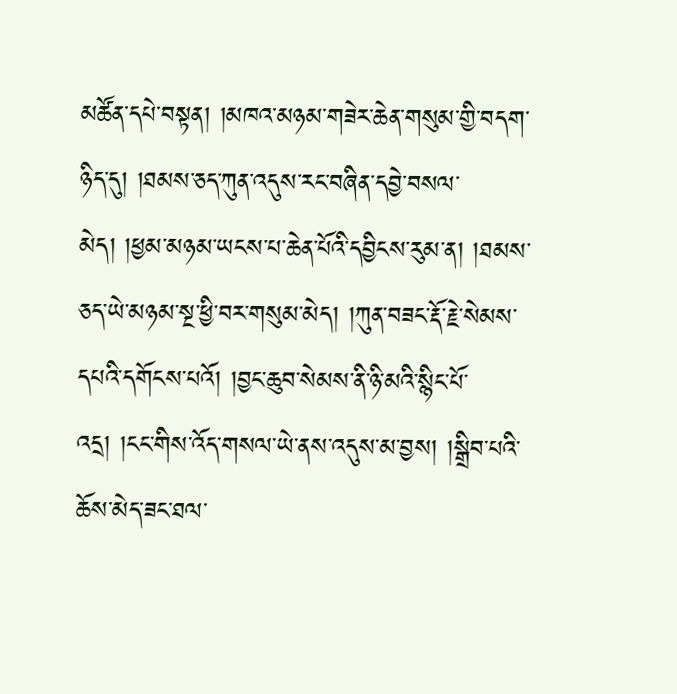མཚོན་དཔེ་བསྟན། །མཁའ་མཉམ་གཟེར་ཆེན་གསུམ་གྱི་བདག་ཉིད་དུ། །ཐམས་ཅད་ཀུན་འདུས་རང་བཞིན་དབྱེ་བསལ་མེད། །ཕྱམ་མཉམ་ཡངས་པ་ཆེན་པོའི་དབྱིངས་རུམ་ན། །ཐམས་ཅད་ཡེ་མཉམ་སྔ་ཕྱི་བར་གསུམ་མེད། །ཀུན་བཟང་རྡོ་རྗེ་སེམས་དཔའི་དགོངས་པའོ། །བྱང་ཆུབ་སེམས་ནི་ཉི་མའི་སྙིང་པོ་འདྲ། །ངང་གིས་འོད་གསལ་ཡེ་ནས་འདུས་མ་བྱས། །སྒྲིབ་པའི་ཆོས་མེད་ཟང་ཐལ་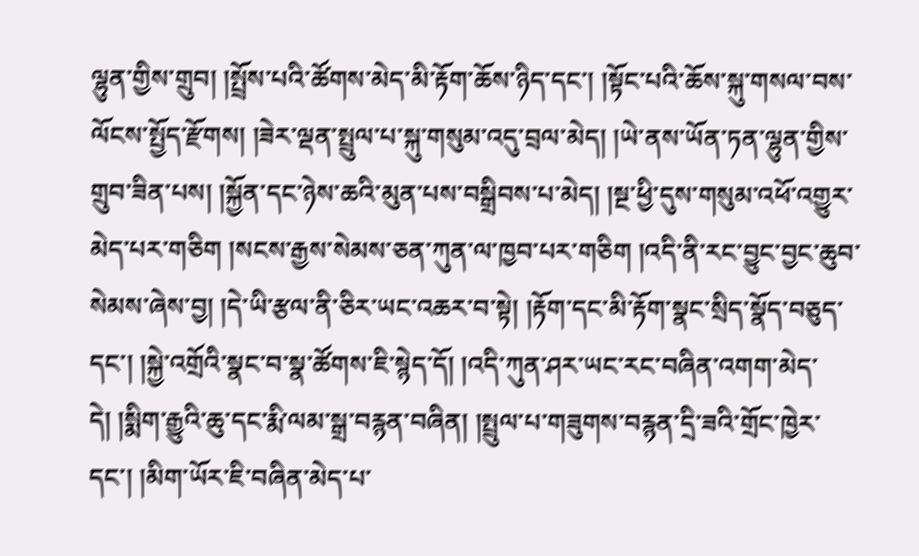ལྷུན་གྱིས་གྲུབ། །སྤྲོས་པའི་ཚོགས་མེད་མི་རྟོག་ཆོས་ཉིད་དང་། །སྟོང་པའི་ཆོས་སྐུ་གསལ་བས་ལོངས་སྤྱོད་རྫོགས། །ཟེར་ལྡན་སྤྲུལ་པ་སྐུ་གསུམ་འདུ་བྲལ་མེད། །ཡེ་ནས་ཡོན་ཏན་ལྷུན་གྱིས་གྲུབ་ཟིན་པས། །སྐྱོན་དང་ཉེས་ཆའི་མུན་པས་བསྒྲིབས་པ་མེད། །སྔ་ཕྱི་དུས་གསུམ་འཕོ་འགྱུར་མེད་པར་གཅིག །སངས་རྒྱས་སེམས་ཅན་ཀུན་ལ་ཁྱབ་པར་གཅིག །འདི་ནི་རང་བྱུང་བྱང་ཆུབ་སེམས་ཞེས་བྱ། །དེ་ཡི་རྩལ་ནི་ཅིར་ཡང་འཆར་བ་སྟེ། །རྟོག་དང་མི་རྟོག་སྣང་སྲིད་སྣོད་བཅུད་དང་། །སྐྱེ་འགྲོའི་སྣང་བ་སྣ་ཚོགས་ཇི་སྙེད་དོ། །འདི་ཀུན་ཤར་ཡང་རང་བཞིན་འགག་མེད་དེ། །སྨིག་རྒྱུའི་ཆུ་དང་རྨི་ལམ་སྒྲ་བརྙན་བཞིན། །སྤྲུལ་པ་གཟུགས་བརྙན་དྲི་ཟའི་གྲོང་ཁྱེར་དང་། །མིག་ཡོར་ཇི་བཞིན་མེད་པ་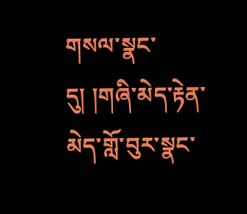གསལ་སྣང་དུ། །གཞི་མེད་རྟེན་མེད་གློ་བུར་སྣང་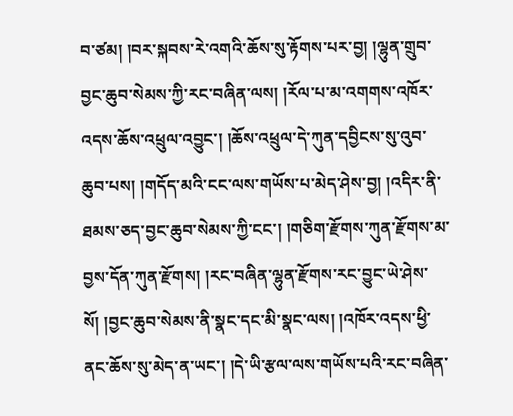བ་ཙམ། །བར་སྐབས་རེ་འགའི་ཆོས་སུ་རྟོགས་པར་བྱ། །ལྷུན་གྲུབ་བྱང་ཆུབ་སེམས་ཀྱི་རང་བཞིན་ལས། །རོལ་པ་མ་འགགས་འཁོར་འདས་ཆོས་འཕྲུལ་འབྱུང་། །ཆོས་འཕྲུལ་དེ་ཀུན་དབྱིངས་སུ་འུབ་ཆུབ་པས། །གདོད་མའི་ངང་ལས་གཡོས་པ་མེད་ཤེས་བྱ། །འདིར་ནི་ཐམས་ཅད་བྱང་ཆུབ་སེམས་ཀྱི་ངང་། །གཅིག་རྫོགས་ཀུན་རྫོགས་མ་བྱས་དོན་ཀུན་རྫོགས། །རང་བཞིན་ལྷུན་རྫོགས་རང་བྱུང་ཡེ་ཤེས་སོ། །བྱང་ཆུབ་སེམས་ནི་སྣང་དང་མི་སྣང་ལས། །འཁོར་འདས་ཕྱི་ནང་ཆོས་སུ་མེད་ན་ཡང་། །དེ་ཡི་རྩལ་ལས་གཡོས་པའི་རང་བཞིན་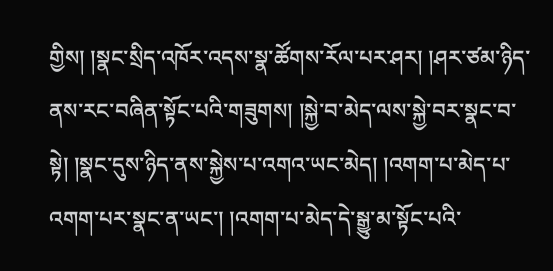གྱིས། །སྣང་སྲིད་འཁོར་འདས་སྣ་ཚོགས་རོལ་པར་ཤར། །ཤར་ཙམ་ཉིད་ནས་རང་བཞིན་སྟོང་པའི་གཟུགས། །སྐྱེ་བ་མེད་ལས་སྐྱེ་བར་སྣང་བ་སྟེ། །སྣང་དུས་ཉིད་ནས་སྐྱེས་པ་འགའ་ཡང་མེད། །འགག་པ་མེད་པ་འགག་པར་སྣང་ན་ཡང་། །འགག་པ་མེད་དེ་སྒྱུ་མ་སྟོང་པའི་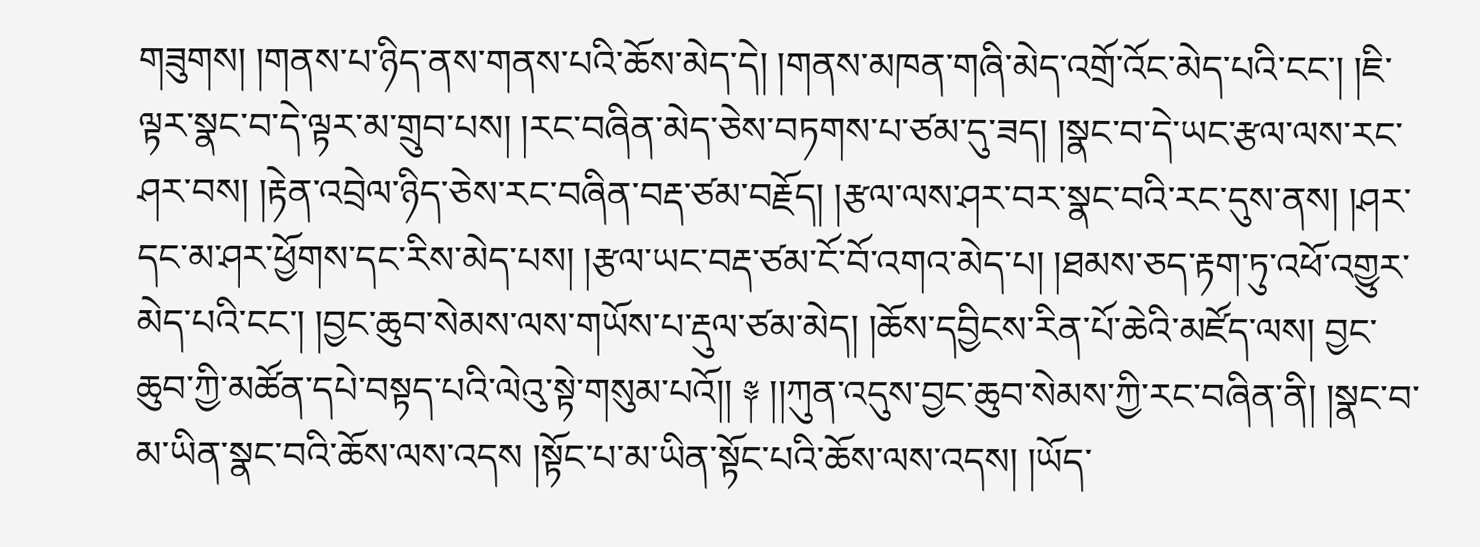གཟུགས། །གནས་པ་ཉིད་ནས་གནས་པའི་ཆོས་མེད་དེ། །གནས་མཁན་གཞི་མེད་འགྲོ་འོང་མེད་པའི་ངང་། །ཇི་ལྟར་སྣང་བ་དེ་ལྟར་མ་གྲུབ་པས། །རང་བཞིན་མེད་ཅེས་བཏགས་པ་ཙམ་དུ་ཟད། །སྣང་བ་དེ་ཡང་རྩལ་ལས་རང་ཤར་བས། །རྟེན་འབྲེལ་ཉིད་ཅེས་རང་བཞིན་བརྡ་ཙམ་བརྗོད། །རྩལ་ལས་ཤར་བར་སྣང་བའི་རང་དུས་ནས། །ཤར་དང་མ་ཤར་ཕྱོགས་དང་རིས་མེད་པས། །རྩལ་ཡང་བརྡ་ཙམ་ངོ་བོ་འགའ་མེད་པ། །ཐམས་ཅད་རྟག་ཏུ་འཕོ་འགྱུར་མེད་པའི་ངང་། །བྱང་ཆུབ་སེམས་ལས་གཡོས་པ་རྡུལ་ཙམ་མེད། །ཆོས་དབྱིངས་རིན་པོ་ཆེའི་མཛོད་ལས། བྱང་ཆུབ་ཀྱི་མཚོན་དཔེ་བསྟད་པའི་ལེའུ་སྟེ་གསུམ་པའོ།། ༈ །།ཀུན་འདུས་བྱང་ཆུབ་སེམས་ཀྱི་རང་བཞིན་ནི། །སྣང་བ་མ་ཡིན་སྣང་བའི་ཆོས་ལས་འདས །སྟོང་པ་མ་ཡིན་སྟོང་པའི་ཆོས་ལས་འདས། །ཡོད་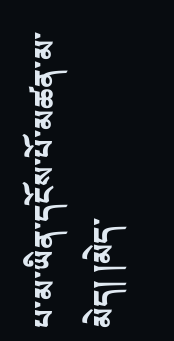པ་མ་ཡིན་དངོས་པོ་མཚན་མ་མེད། །མེད་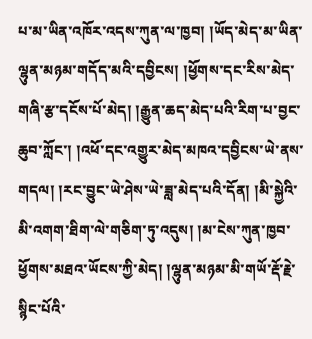པ་མ་ཡིན་འཁོར་འདས་ཀུན་ལ་ཁྱབ། །ཡོད་མེད་མ་ཡིན་ལྷུན་མཉམ་གདོད་མའི་དབྱིངས། །ཕྱོགས་དང་རིས་མེད་གཞི་རྩ་དངོས་པོ་མེད། །རྒྱུན་ཆད་མེད་པའི་རིག་པ་བྱང་ཆུབ་ཀློང་། །འཕོ་དང་འགྱུར་མེད་མཁའ་དབྱིངས་ཡེ་ནས་གདལ། །རང་བྱུང་ཡེ་ཤེས་ཡེ་ཟླ་མེད་པའི་དོན། །མི་སྐྱེའི་མི་འགག་ཐིག་ལེ་གཅིག་ཏུ་འདུས། །མ་ངེས་ཀུན་ཁྱབ་ཕྱོགས་མཐའ་ཡོངས་ཀྱི་མེད། །ལྷུན་མཉམ་མི་གཡོ་རྡོ་རྗེ་སྙིང་པོའི་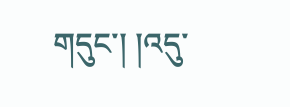གདུང་། །འདུ་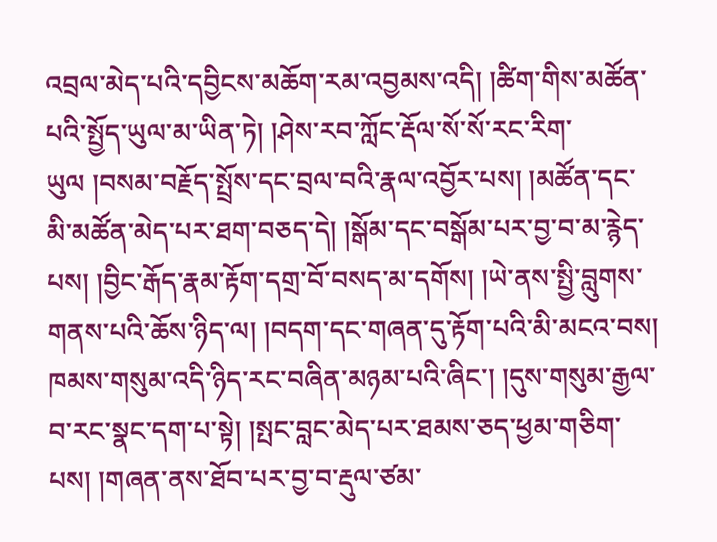འབྲལ་མེད་པའི་དབྱིངས་མཆོག་རམ་འབྱམས་འདི། །ཚིག་གིས་མཚོན་པའི་སྤྱོད་ཡུལ་མ་ཡིན་ཏེ། །ཤེས་རབ་ཀློང་རྡོལ་སོ་སོ་རང་རིག་ཡུལ །བསམ་བརྗོད་སྤྲོས་དང་བྲལ་བའི་རྣལ་འབྱོར་པས། །མཚོན་དང་མི་མཚོན་མེད་པར་ཐག་བཅད་དེ། །སྒོམ་དང་བསྒོམ་པར་བྱ་བ་མ་རྙེད་པས། །བྱིང་རྒོད་རྣམ་རྟོག་དགྲ་བོ་བསད་མ་དགོས། །ཡེ་ནས་སྤྱི་བླུགས་གནས་པའི་ཆོས་ཉིད་ལ། །བདག་དང་གཞན་དུ་རྟོག་པའི་མི་མངའ་བས། ཁམས་གསུམ་འདི་ཉིད་རང་བཞིན་མཉམ་པའི་ཞིང་། །དུས་གསུམ་རྒྱལ་བ་རང་སྣང་དག་པ་སྟེ། །སྤང་བླང་མེད་པར་ཐམས་ཅད་ཕྱམ་གཅིག་པས། །གཞན་ནས་ཐོབ་པར་བྱ་བ་རྡུལ་ཙམ་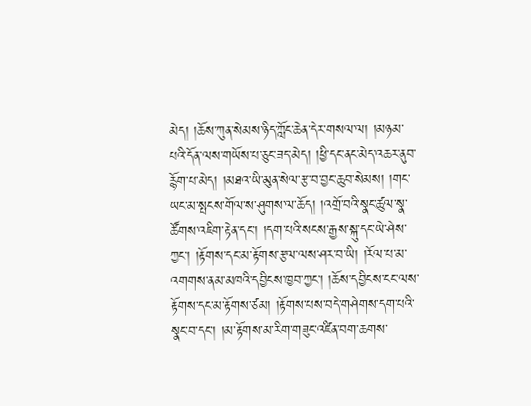མེད། །ཆོས་ཀུན་སེམས་ཉིད་ཀློང་ཆེན་དེར་གསལ་ལ། །མཉམ་པའི་དོན་ལས་གཡོས་པ་ཅུང་ཟད་མེད། །ཕྱི་དང་ནང་མེད་འཆར་ནུབ་རྙོག་པ་མེད། །མཐའ་ཡི་མུན་སེལ་རྩ་བ་བྱང་ཆུབ་སེམས། །གང་ཡང་མ་སྤངས་གོལ་ས་ཤུགས་ལ་ཆོད། །འགྲོ་བའི་སྣང་ཚུལ་སྣ་ཚོགས་འཇིག་རྟེན་དང་། །དག་པའི་སངས་རྒྱས་སྐུ་དང་ཡེ་ཤེས་ཀྱང་། །རྟོགས་དང་མ་རྟོགས་རྩལ་ལས་ཤར་བ་ཡི། །རོལ་པ་མ་འགགས་ནམ་མཁའི་དབྱིངས་ཁྱབ་ཀྱང་། །ཆོས་དབྱིངས་ངང་ལས་རྟོགས་དང་མ་རྟོགས་ཙམ། །རྟོགས་པས་བདེ་གཤེགས་དག་པའི་སྣང་བ་དང་། །མ་རྟོགས་མ་རིག་གཟུང་འཛིན་བག་ཆགས་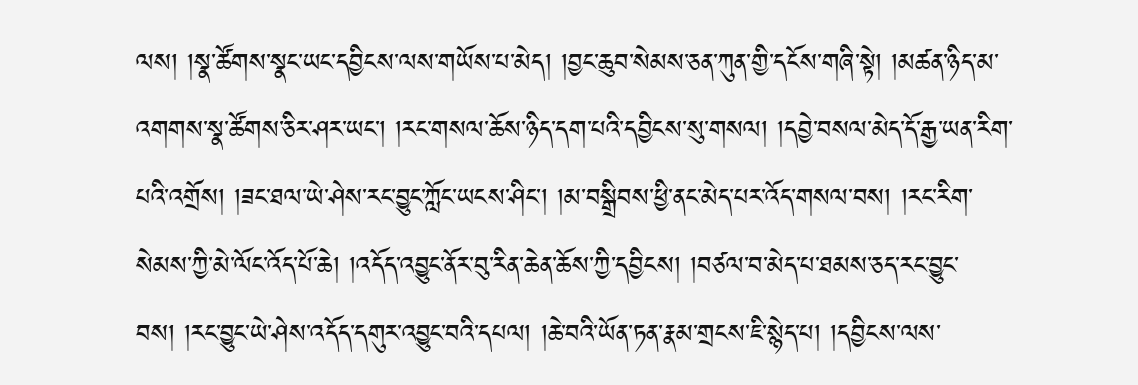ལས། །སྣ་ཚོགས་སྣང་ཡང་དབྱིངས་ལས་གཡོས་པ་མེད། །བྱང་ཆུབ་སེམས་ཅན་ཀུན་གྱི་དངོས་གཞི་སྟེ། །མཚན་ཉིད་མ་འགགས་སྣ་ཚོགས་ཅིར་ཤར་ཡང་། །རང་གསལ་ཆོས་ཉིད་དག་པའི་དབྱིངས་སུ་གསལ། །དབྱེ་བསལ་མེད་དོ་རྒྱ་ཡན་རིག་པའི་འགྲོས། །ཟང་ཐལ་ཡེ་ཤེས་རང་བྱུང་ཀློང་ཡངས་ཤིང་། །མ་བསྒྲིབས་ཕྱི་ནང་མེད་པར་འོད་གསལ་བས། །རང་རིག་སེམས་ཀྱི་མེ་ལོང་འོད་པོ་ཆེ། །འདོད་འབྱུང་ནོར་བུ་རིན་ཆེན་ཆོས་ཀྱི་དབྱིངས། །བཙལ་བ་མེད་པ་ཐམས་ཅད་རང་བྱུང་བས། །རང་བྱུང་ཡེ་ཤེས་འདོད་དགུར་འབྱུང་བའི་དཔལ། །ཆེ་བའི་ཡོན་ཏན་རྣམ་གྲངས་ཇི་སྙེད་པ། །དབྱིངས་ལས་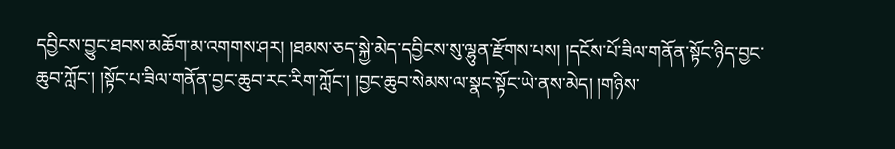དབྱིངས་བྱུང་ཐབས་མཆོག་མ་འགགས་ཤར། །ཐམས་ཅད་སྐྱེ་མེད་དབྱིངས་སུ་ལྷུན་རྫོགས་པས། །དངོས་པོ་ཟིལ་གནོན་སྟོང་ཉིད་བྱང་ཆུབ་ཀློང་། །སྟོང་པ་ཟིལ་གནོན་བྱང་ཆུབ་རང་རིག་ཀློང་། །བྱང་ཆུབ་སེམས་ལ་སྣང་སྟོང་ཡེ་ནས་མེད། །གཉིས་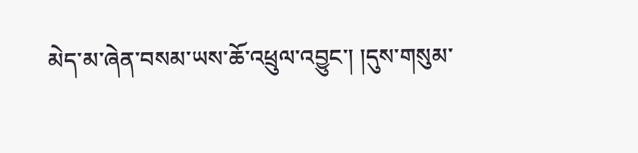མེད་མ་ཞེན་བསམ་ཡས་ཆོ་འཕྲུལ་འབྱུང་། །དུས་གསུམ་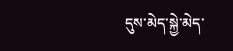དུས་མེད་སྐྱེ་མེད་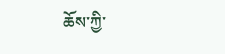ཆོས་ཀྱི་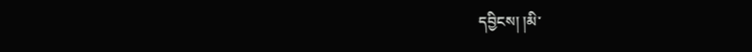དབྱིངས། །མི་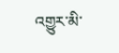འགྱུར་མི་